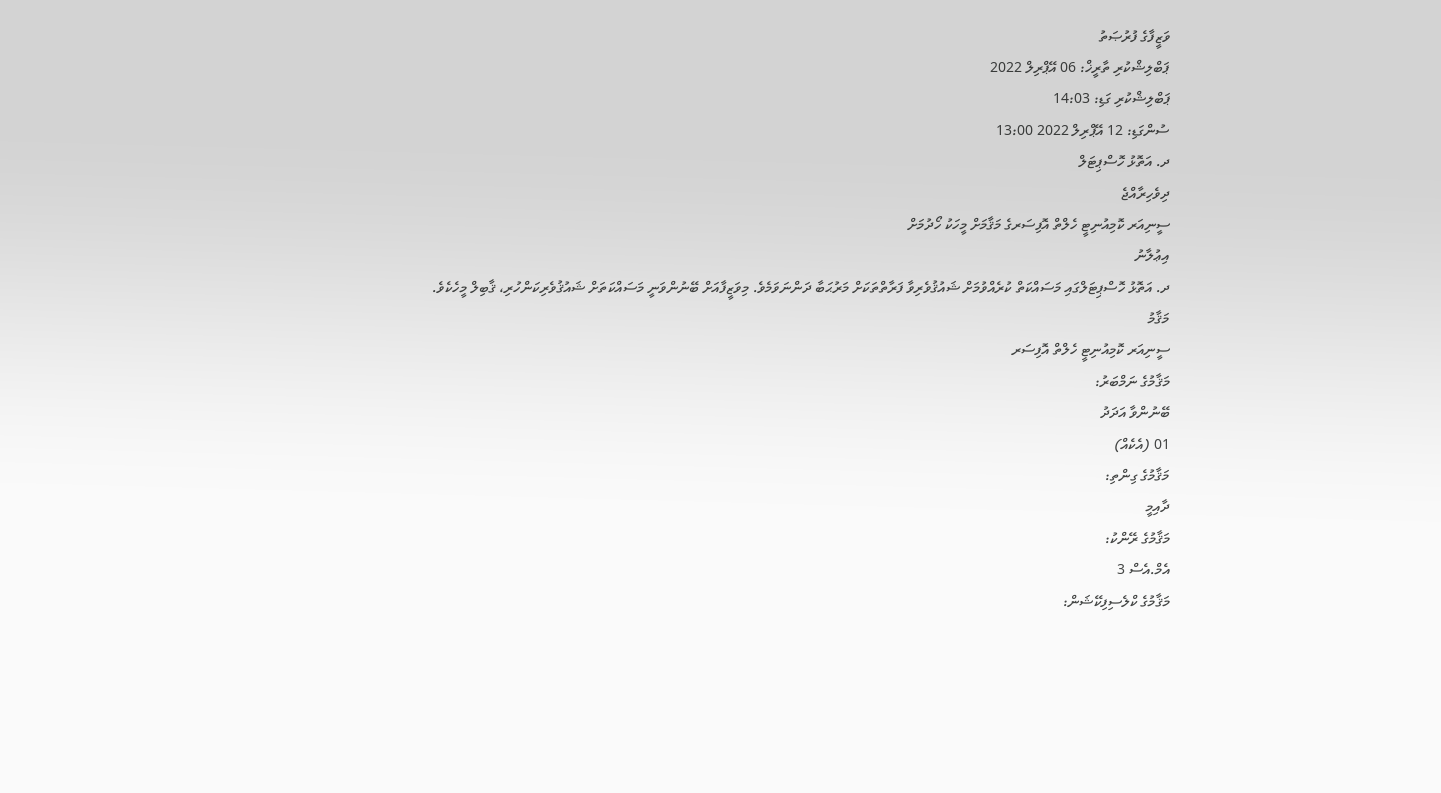ވަޒީފާގެ ފުރުޞަތު
ޕަބްލިޝްކުރި ތާރީޚް: 06 އޭޕްރިލް 2022
ޕަބްލިޝްކުރި ގަޑި: 14:03
ސުންގަޑި: 12 އޭޕްރިލް 2022 13:00
ދ. އަތޮޅު ހޮސްޕިޓަލް
ދިވެހިރާއްޖެ
ސީނިއަރ ކޮމިއުނިޓީ ހެލްތް އޮފިސަރގެ މަޤާމަށް މީހަކު ހޯދުމަށް
އިޢުލާނު
ދ. އަތޮޅު ހޮސްޕިޓަލްގައި މަސައްކަތް ކުރެއްވުމަށް ޝައުޤުވެރިވާ ފަރާތްތަކަށް މަރުޙަބާ ދަންނަވަމެވެ. މިވަޒީފާއަށް ބޭނުންވަނީ މަސައްކަތަށް ޝައުޤުވެރިކަންހުރި، ޤާބިލް މީހެކެވެ.
މަޤާމު
ސީނިއަރ ކޮމިއުނިޓީ ހެލްތް އޮފިސަރ
މަޤާމުގެ ނަމްބަރު:
ބޭނުންވާ އަދަދު
01 (އެކެއް)
މަޤާމުގެ ގިންތި:
ދާއިމީ
މަޤާމުގެ ރޭންކު:
އެމް.އެސް 3
މަޤާމުގެ ކްލެސިފިކޭޝަން: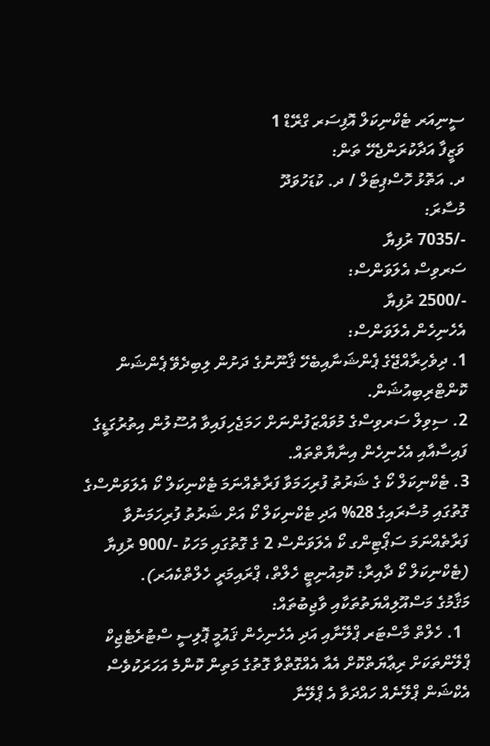ސީނިއަރ ޓެކްނިކަލް އޮފިސަރ ގްރޭޑް 1
ވަޒީފާ އަދާކުރަންޖެހޭ ތަން:
ދ. އަތޮޅު ހޮސްޕިޓަލް / ދ. ކުޑަހުވަދޫ
މުސާރަ:
-/7035 ރުފިޔާ
ސަރވިސް އެލަވަންސް:
-/2500 ރުފިޔާ
އެހެނިހެން އެލަވަންސް:
1. ދިވެހިރާއްޖޭގެ ޕެންޝަނާއިބެހޭ ޤާނޫނުގެ ދަށުން ލިބިދެވޭ ޕެންޝަން ކޮންޓްރިބިއުޝަން.
2. ސިވިލް ސަރވިސްގެ މުވައްޒަފުންނަށް ހަމަޖެހިފައިވާ އުސޫލުން އިތުރުގަޑީގެ ފައިސާއާއި އެހެނިހެން އިނާޔާތްތައް.
3. ޓެކްނިކަލް ކޯ ގެ ޝަރުތު ފުރިހަމަވާ ފަރާތެއްނަމަ ޓެކްނިކަލް ކޯ އެލަވަންސްގެ ގޮތުގައި މުސާރައިގެ 28% އަދި ޓެކްނިކަލް ކޯ އަށް ޝަރުތު ފުރިހަމަނުވާ ފަރާތެއްނަމަ ސަޕޯޓިންގ ކޯ އެލަވަންސް 2 ގެ ގޮތުގައި މަހަކު -/900 ރުފިޔާ (ޓެކްނިކަލް ކޯ ދާއިރާ: ކޮމިއުނިޓީ ހެލްތް، ޕްރައިމަރީ ހެލްތްކެއަރ).
މަޤާމުގެ މަސްއޫލިއްޔަތުތަކާއި ވާޖިބުތައް:
  1. ހެލްތް މާސްޓަރ ޕްލޭނާއި އަދި އެހެނިހެން ޤައުމީ ޕޮލިސީ ސްޓުރެޓެޖިކް ޕްލޭންތަކަށް ރިޢާޔަތްކޮށް އެއާ އެއްގޮތްވާ ގޮތުގެ މަތިން ކޮންމެ އަހަރަކުވެސް އެކްޝަން ޕްލޭނެއް ހައްދަވާ އެ ޕްލޭނާ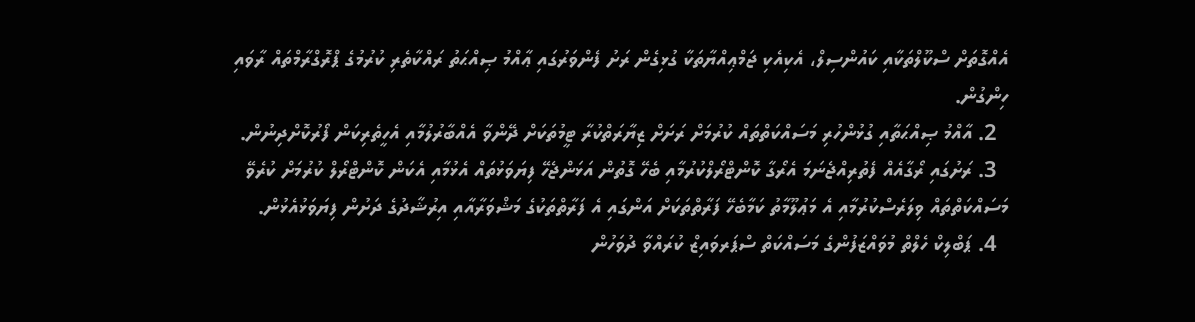އެއްގޮތަށް ސްކޫލްތަކާއި ކައުންސިލް، އެކިއެކި ޖަމްޢިއްޔާތަކާ ގުޅިގެން ރަށު ފެންވަރުގައި ޢާއްމު ޞިއްޙަތު ރައްކާތެރި ކުރުމުގެ ޕްރޮގްރާމްތައް ރާވައި ހިންގުން.
  2. އާއްމު ޞިއްޙަތާއި ގުޅުންހުރި މަސައްކަތްތައް ކުރުމަށް ރަށަށް ޒިޔާރަތްކުރާ ޓީމުތަކަށް ދޭންވާ އެއްބާރުލުމާއި އެހީތެރިކަން ފޯރުކޮށްދިނުން.
  3. ރަށުގައި ރޯގާއެއް ފެތުރިއްޖެނަމަ އެރޯގާ ކޮންޓްރޯލްކުރުމާއި ބެހޭ ގޮތުން އަޅަންޖެހޭ ފިޔަވަޅުތައް އެޅުމާއި އެކަން ކޮންޓްރޯލް ކުރުމަށް ކުރެވޭ މަސައްކަތްތައް ވިލަރެސްކުރުމާއި އެ މަޢުލޫމާތު ކަމާބެހޭ ފަރާތްތަކަށް އަންގައި އެ ފަރާތްތަކުގެ މަޝްވަރާއާއި އިރުޝާދުގެ ދަށުން ފިޔަވަޅުއެޅުން.
  4. ޕަބްލިކް ހެލްތް މުވައްޒަފުންގެ މަސައްކަތް ސްޕަރވައިޒް ކުރައްވާ ދުވަހުން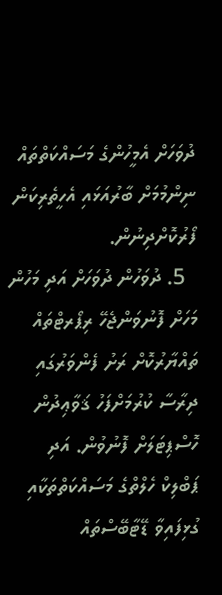ދުވަހަށް އެމީހުންގެ މަސައްކަތްތައް ނިންމުމަށް ބާރުއަޅައި އެހީތެރިކަން ފޯރުކޮށްދިނުން.
  5. ދުވަހުން ދުވަހަށް އަދި މަހުން މަހަށް ފޮނުވަންޖެހޭ ރިޕޯރޓްތައް  ތައްޔާރުކޮށް ރަށު ފެންވަރުގައި ދިރާސާ ކުރުމަށްފަހު ޤަވާޢިދުން ހޮސްޕިޓަލަށް ފޮނުވުން. އަދި ޕަބްލިކް ހެލްތްގެ މަސައްކަތްތަކާއި ގުޅިފައިވާ ޑޭޓާބޭސްތައް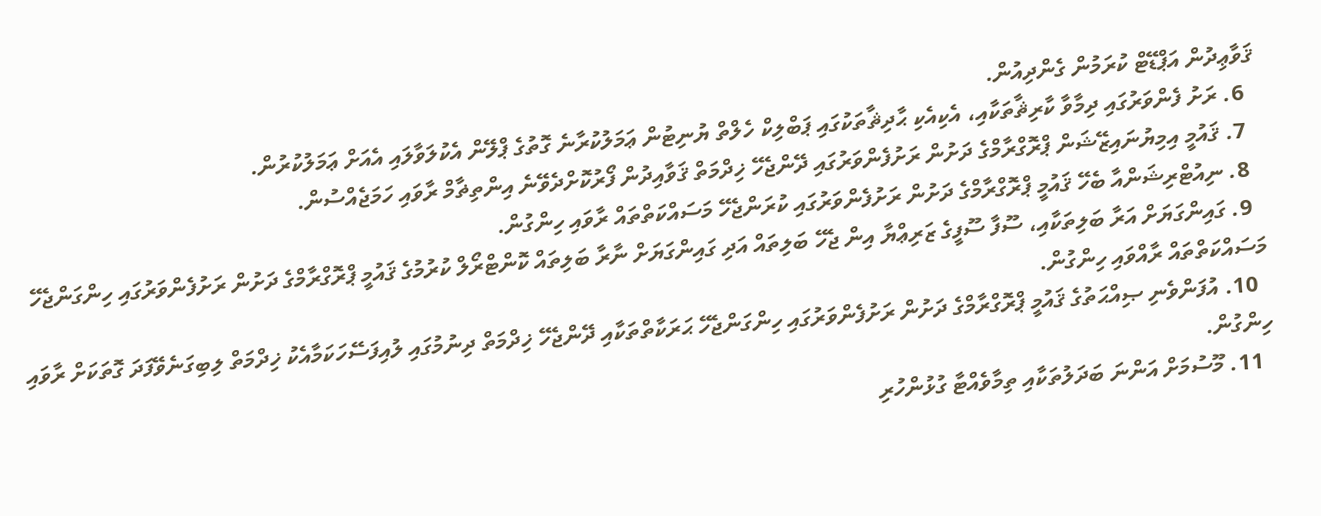ޤަވާޢިދުން އަޕްޑޭޓް ކުރަމުން ގެންދިއުން.
  6. ރަށު ފެންވަރުގައި ދިމާވާ ކާރިޘާތަކާއި، އެކިއެކި ޙާދިޘާތަކުގައި ޕަބްލިކް ހެލްތް ޔުނިޓުން ޢަމަލުކުރާނެ ގޮތުގެ ޕްލޭން އެކުލަވާލައި އެއަށް ޢަމަލުކުރުން.
  7. ޤައުމީ އިމިޔުނައިޒޭޝަން ޕްރޮގްރާމްގެ ދަށުން ރަށުފެންވަރުގައި ދޭންޖެހޭ ޚިދްމަތް ޤަވާއިދުން ފޯރުކޮށްދެވޭނެ އިންތިޡާމް ރާވައި ހަމަޖެއްސުން.
  8. ނިއުޓްރިޝަންއާ ބެހޭ ޤައުމީ ޕްރޮގްރާމްގެ ދަށުން ރަށުފެންވަރުގައި ކުރަންޖެހޭ މަސައްކަތްތައް ރާވައި ހިންގުން.
  9. ގައިންގަޔަށް އަރާ ބަލިތަކާއި، ސޫފާ ސޫފީގެ ޒަރިޢްޔާ އިން ޖެހޭ ބަލިތައް އަދި ގައިންގަޔަށް ނާރާ ބަލިތައް ކޮންޓްރޯލް ކުރުމުގެ ޤައުމީ ޕްރޮގްރާމްގެ ދަށުން ރަށުފެންވަރުގައި ހިންގަންޖެހޭ މަސައްކަތްތައް ރާއްވައި ހިންގުން.
  10. އުފަންވެނި ޞިއްޙަތުގެ ޤައުމީ ޕްރޮގްރާމްގެ ދަށުން ރަށުފެންވަރުގައި ހިންގަންޖެހޭ ޙަރަކާތްތަކާއި ދޭންޖެހޭ ޚިދްމަތް ދިނުމުގައި ލުއިފަސޭހަކަމާއެކު ޚިދްމަތް ލިބިގަނެވޭފަދަ ގޮތަކަށް ރާވައި ހިންގުން.
  11. މޫސުމަށް އަންނަ ބަދަލުތަކާއި ތިމާވެއްޓާ ގުޅުންހުރި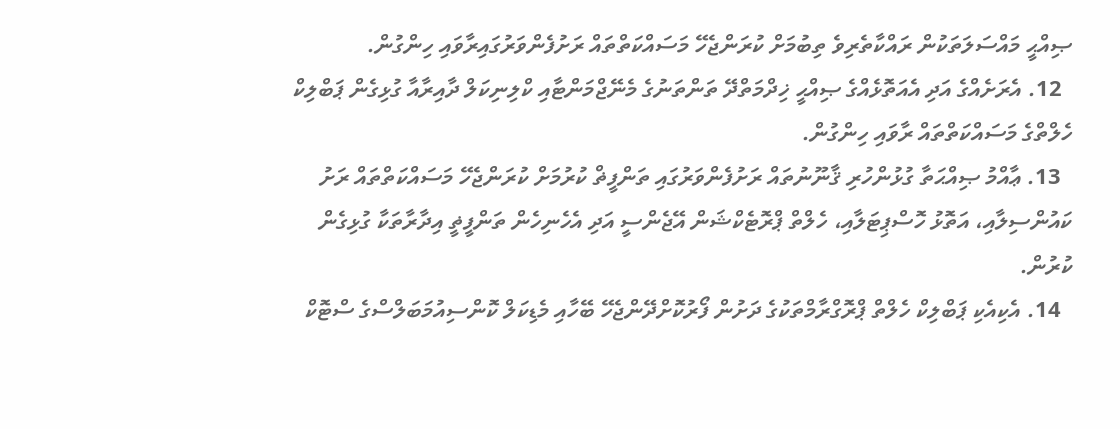ޞިއްޙީ މައްސަލަތަކުން ރައްކާތެރިވެ ތިބުމަށް ކުރަންޖެހޭ މަސައްކަތްތައް ރަށުފެންވަރުގައިރާވައި ހިންގުން.
  12. އެރަށެއްގެ އަދި އެއަތޮޅެއްގެ ޞިއްޙީ ޚިދްމަތްދޭ ތަންތަނުގެ މެނޭޖްމަންޓާއި ކްލިނިކަލް ދާއިރާއާ ގުޅިގެން ޕަބްލިކް ހެލްތްގެ މަސައްކަތްތައް ރާވައި ހިންގުން.
  13. ޢާއްމު ޞިއްޙަތާ ގުޅުންހުރި ޤާނޫނުތައް ރަށުފެންވަރުގައި ތަންފީޡް ކުރުމަށް ކުރަންޖެހޭ މަސައްކަތްތައް ރަށު ކައުންސިލާއި، އަތޮޅު ހޮސްޕިޓަލާއި، ހެލްތް ޕްރޮޓެކްޝަން އޭޖެންސީ އަދި އެހެނިހެން ތަންފީޡީ އިދާރާތަކާ ގުޅިގެން ކުރުން.
  14. އެކިއެކި ޕަބްލިކް ހެލްތް ޕްރޮގްރާމްތަކުގެ ދަށުން ފޯރުކޮށްދޭންޖެހޭ ބޭހާއި މެޑިކަލް ކޮންސިއުމަބަލްސްގެ ސްޓޮކް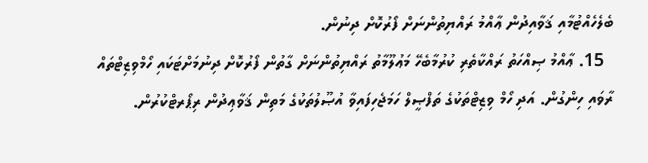ބެލެހެއްޓުމާއި ޤަވާއިދުން ޢާއްމު ރައްޔިތުންނަށް ފޯރުކޮށް ދިނުން.
  15. ޢާއްމު ޞިއްހަތު ރައްކާތެރި ކުރުމާބެހޭ މަޢުލޫމާތު ރައްޔިތުންނަށް ގާތުން ފޯރުކޮށް ދިނުމަށްޓަކައި ހޯމްވިޒިޓްތައް ރާވައި ހިންގުން. އަދި ހޯމް ވިޒިޓްތަކުގެ ތަފްޞީލް ހަމަޖެހިފައިވާ އުޞޫލުތަކުގެ މަތިން ޤަވާޢިދުން ރިޕޯރޓްކުރުން.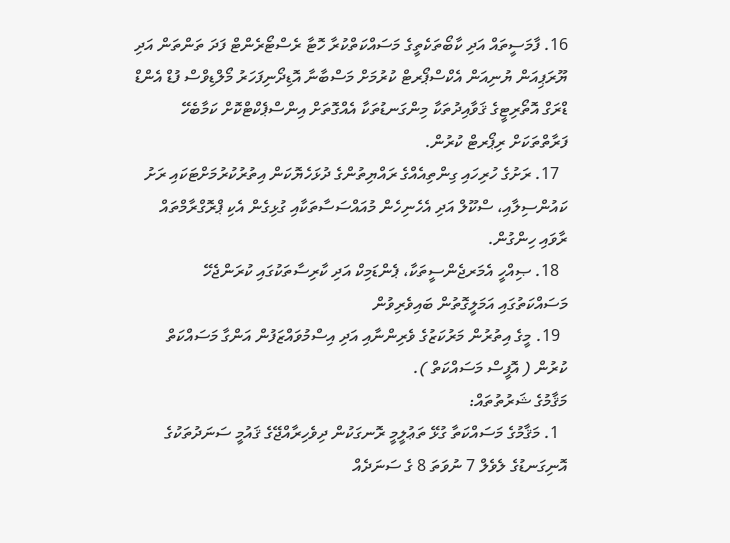16. ފާމަސީތައް އަދި ކާބޯތަކެތީގެ މަސައްކަތްކުރާ ހޮޓާ ރެސްޓޯރެންޓް ފަދަ ތަންތަން އަދި ޔޫރަޕިއަން ޔުނިއަން އެކްސްޕޯރޓް ކުރުމަށް މަސްބާނާ އޮޑިދޯނިފަހަރު މޯލްޑިވްސް ފުޑް އެންޑް ޑްރަގް އޮތޯރިޓީގެ ޤަވާއިދުތަކާ މިންގަނޑުތަކާ އެއްގޮތަށް އިންސްޕެކްޓްކޮށް ކަމާބެހޭ ފަރާތްތަކަށް ރިޕޯރޓް ކުރުން.
  17. ރަށުގެ ހުރިހައި ގިންތިއެއްގެ ރައްޔިތުންގެ ދުޅަހެޔޮކަން އިތުރުކުރުމަށްޓަކައި ރަށު ކައުންސިލާއި، ސްކޫލް އަދި އެހެނިހެން މުއައްސަސާތަކާއި ގުޅިގެން އެކި ޕްރޮގްރާމްތައް ރާވައި ހިންގުން.
  18. ޞިއްހީ އެމަރޖެންސީތަކާ، ޕެންޑަމިކް އަދި ކާރިސާތަކުގައި ކުރަންޖެހޭ މަސައްކަތުގައި އަމަލީގޮތުން ބައިވެރިވުން
  19. މީގެ އިތުރުން މަރުކަޒުގެ ވެރިންނާއި އަދި އިސްމުވައްޒަފުން އަންގާ މަސައްކަތް ކުރުން ( އޮފީސް މަސައްކަތް ).
މަޤާމުގެ ޝަރުތުތައް:
  1. މަޤާމުގެ މަސައްކަތާ ގުޅޭ ތަޢުލީމީ ރޮނގަކުން ދިވެހިރާއްޖޭގެ ޤައުމީ ސަނަދުތަކުގެ އޮނިގަނޑުގެ ލެވެލް 7 ނުވަތަ 8 ގެ ސަނަދެއް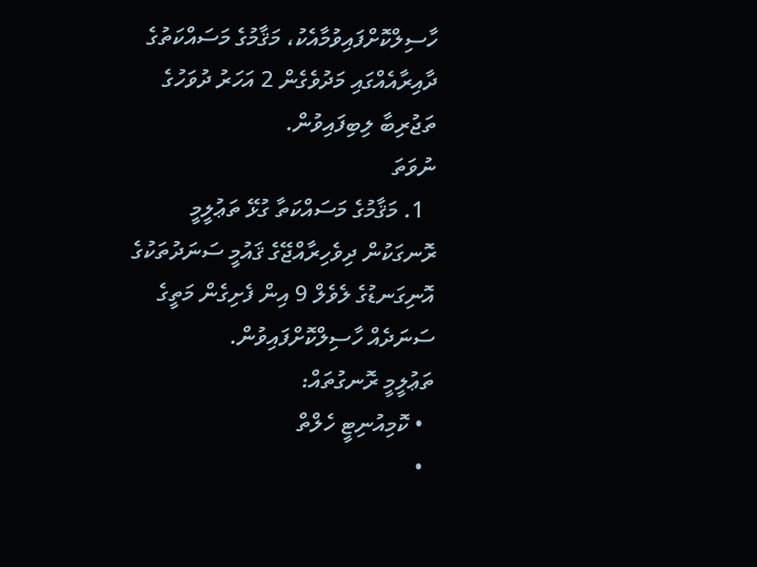ހާސިލްކޮށްފައިވުމާއެކު، މަޤާމުގެ މަސައްކަތުގެ ދާއިރާއެއްގައި މަދުވެގެން 2 އަހަރު ދުވަހުގެ ތަޖުރިބާ ލިބިފައިވުން.
ނުވަތަ
  1. މަޤާމުގެ މަސައްކަތާ ގުޅޭ ތަޢުލީމީ ރޮނގަކުން ދިވެހިރާއްޖޭގެ ޤައުމީ ސަނަދުތަކުގެ އޮނިގަނޑުގެ ލެވެލް 9 އިން ފެށިގެން މަތީގެ ސަނަދެއް ހާސިލްކޮށްފައިވުން.
ތަޢުލީމީ ރޮނގުތައް:
  • ކޮމިއުނިޓީ ހެލްތް
  •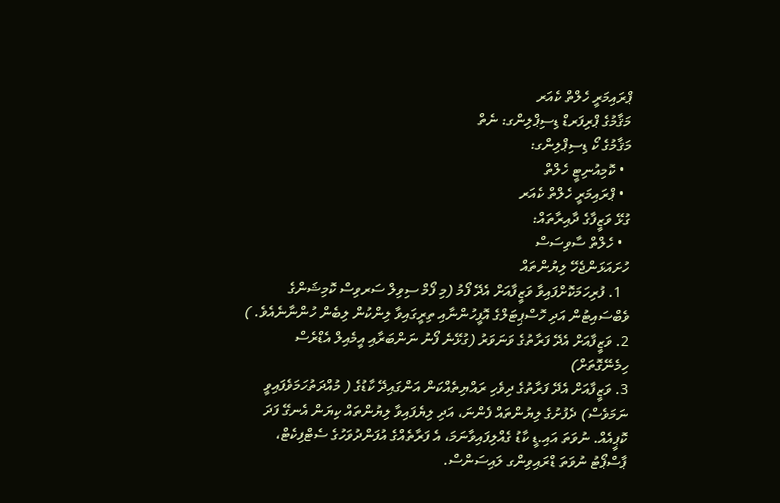ޕްރައިމަރީ ހެލްތް ކެއަރ
މަޤާމުގެ ޕްރިފަރޑް ޑިސިޕްލިންގ: ނެތް
މަޤާމުގެ ކޯ ޑިސިޕްލިންގ:
  • ކޮމިއުނިޓީ ހެލްތް
  • ޕްރައިމަރީ ހެލްތް ކެއަރ
ގުޅޭ ވަޒީފާގެ ދާއިރާތައް:
  • ހެލްތް ސާވިސަސް
ހުށައަޅަންޖެހޭ ލިޔުންތައް
  1. ފުރިހަމަކޮށްފައިވާ ވަޒީފާއަށް އެދޭ ފޯމު (މި ފޯމް ސިވިލް ސަރވިސް ކޮމިޝަންގެ ވެބްސައިޓުން އަދި ހޮސްޕިޓަލްގެ އޮފީހުންނާއި ތިރީގައިވާ ލިންކުން ލިބެން ހުންނާނެއެވެ. )
2. ވަޒީފާއަށް އެދޭ ފަރާތުގެ ވަނަވަރު (ގުޅޭނެ ފޯނު ނަންބަރާއި އީމެއިލް އެޑްރެސް ހިމެނޭގޮތަށް)
3. ވަޒީފާއަށް އެދޭ ފަރާތުގެ ދިވެހި ރައްޔިތެއްކަން އަންގައިދޭ ކާޑުގެ ( މުއްދަތުހަމަވެފައިވީ ނަމަވެސް) ދެފުށުގެ ލިޔުންތައް ފެންނަ، އަދި ލިޔެފައިވާ ލިޔުންތައް ކިޔަން އެނގޭ ފަދަ ކޮޕީއެއް. ނުވަތަ އައި.ޑީ ކާޑު ގެއްލިފައިވާނަމަ، އެ ފަރާތެއްގެ އުފަންދުވަހުގެ ސެޓްފިކެޓް، ޕާސްޕޯޓު ނުވަތަ ޑްރައިވިންގ ލައިސަންސް.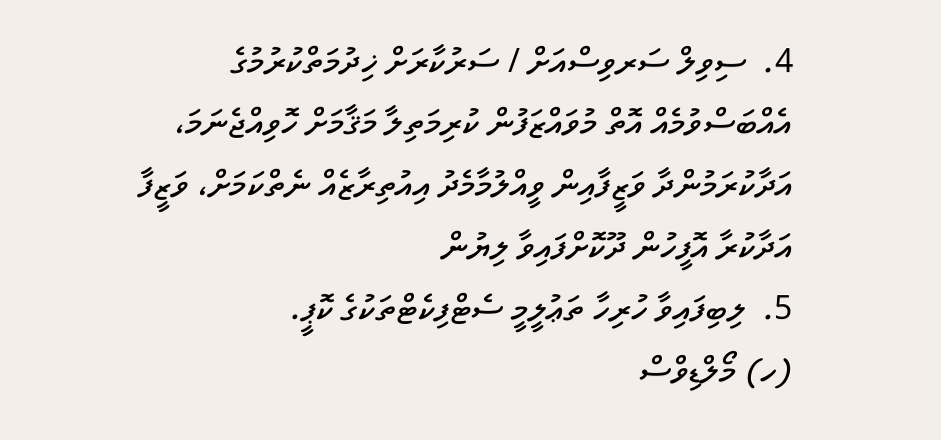4.  ސިވިލް ސަރވިސްއަށް / ސަރުކާރަށް ޚިދުމަތްކުރުމުގެ އެއްބަސްވުމެއް އޮތް މުވައްޒަފުން ކުރިމަތިލާ މަޤާމަށް ހޮވިއްޖެނަމަ، އަދާކުރަމުންދާ ވަޒީފާއިން ވީއްލުމާމެދު އިއުތިރާޒެއް ނެތްކަމަށް، ވަޒީފާ އަދާކުރާ އޮފީހުން ދޫކޮށްފައިވާ ލިޔުން
5.  ލިބިފައިވާ ހުރިހާ ތަޢުލީމީ ސެޓްފިކެޓްތަކުގެ ކޮޕީ.
(ހ) މޯލްޑިވްސް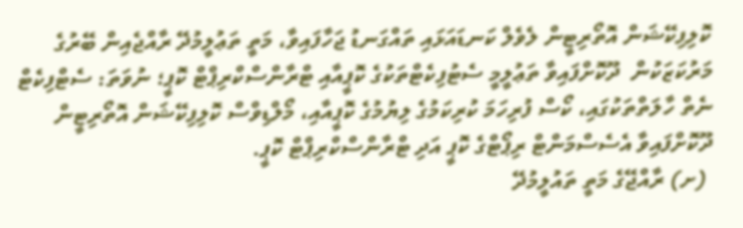ކޮލިފިކޭޝަން އޮތޯރިޓީން ލެވެލް ކަނޑައަޅައި ތައްގަނޑު ޖަހާފައިވާ، މަތީ ތަޢުލީމުދޭ ރާއްޖެއިން ބޭރުގެ މަރުކަޒަކުން  ދޫކޮށްފައިވާ ތަޢުލީމީ ސެޓުފިކެޓްތަކުގެ ކޮޕީއާއި ޓްރާންސްކްރިޕްޓް ކޮޕީ؛ ނުވަތަ: ސެޓްފިކެޓް ނެތް ހާލަތްތަކުގައި، ކޯސް ފުރިހަމަ ކުރިކަމުގެ ލިޔުމުގެ ކޮޕީއާއި، މޯލްޑިވްސް ކޮލިފިކޭޝަން އޮތޯރިޓީން ދޫކޮށްފައިވާ އެސެސްމަންޓް ރިޕޯޓްގެ ކޮޕީ އަދި ޓްރާންސްކްރިޕްޓް ކޮޕީ.
 (ށ) ރާއްޖޭގެ މަތީ ތައުލީމުދޭ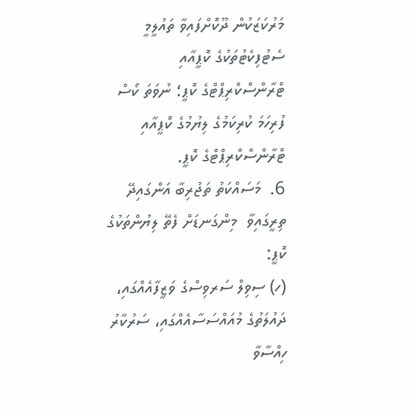މަރުކަޒަކުން ދޫކޮށްފައިވާ ތައުލީމީ ސެޓުފިކެޓުތަކުގެ ކޮޕީއާއި ޓްރާންސްކްރިޕްޓްގެ ކޮޕީ؛ ނުވަތަ ކޯސް ފުރިހަމަ ކުރިކަމުގެ ލިޔުމުގެ ކޮޕީއާއި ޓްރާންސްކްރިޕްޓްގެ ކޮޕީ.
6.  މަސައްކަތު ތަޖުރިބާ އަންގައިދޭ ތިރީގައިވާ  މިންގަނޑަށް ފެތޭ ލިޔުންތަކުގެ ކޮޕީ:
(ހ) ސިވިލް ސަރވިސްގެ ވަޒީފާއެއްގައި، ދައުލަތުގެ މުއައްސަސާއެއްގައި، ސަރުކާރު ހިއްސާވާ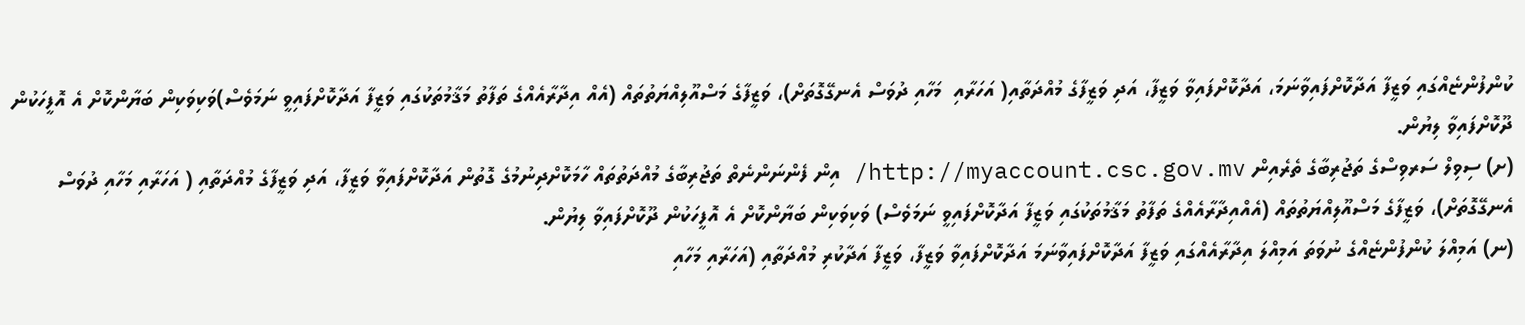ކުންފުންޏެއްގައި ވަޒީފާ އަދާކޮށްފައިވާނަމަ، އަދާކޮށްފައިވާ ވަޒީފާ، އަދި ވަޒީފާގެ މުއްދަތާއި( އަހަރާއި  މަހާއި ދުވަސް އެނގޭގޮތަށް)، ވަޒީފާގެ މަސްއޫލިއްޔަތުތައް (އެއް އިދާރާއެއްގެ ތަފާތު މަޤާމުތަކުގައި ވަޒީފާ އަދާކޮށްފައިވީ ނަމަވެސް)ވަކިވަކިން ބަޔާންކޮށް އެ އޮފީހަކުން ދޫކޮށްފައިވާ ލިޔުން.
(ށ) ސިވިލް ސަރވިސްގެ ތަޖުރިބާގެ ތެރެއިން http://myaccount.csc.gov.mv/ އިން ފެންނަންނެތް ތަޖުރިބާގެ މުއްދަތުތައް ހާމަކޮށްދިނުމުގެ ގޮތުން އަދާކޮށްފައިވާ ވަޒީފާ، އަދި ވަޒީފާގެ މުއްދަތާއި ( އަހަރާއި މަހާއި ދުވަސް އެނގޭގޮތަށް)، ވަޒީފާގެ މަސްއޫލިއްޔަތުތައް (އެއްއިދާރާއެއްގެ ތަފާތު މަޤާމުތަކުގައި ވަޒީފާ އަދާކޮށްފައިވީ ނަމަވެސް) ވަކިވަކިން ބަޔާންކޮށް އެ އޮފީހަކުން ދޫކޮށްފައިވާ ލިޔުން.
(ނ) އަމިއްލަ ކުންފުންޏެއްގެ ނުވަތަ އަމިއްލަ އިދާރާއެއްގައި ވަޒީފާ އަދާކޮށްފައިވާނަމަ އަދާކޮށްފައިވާ ވަޒީފާ، ވަޒީފާ އަދާކުރި މުއްދަތާއި (އަހަރާއި މަހާއި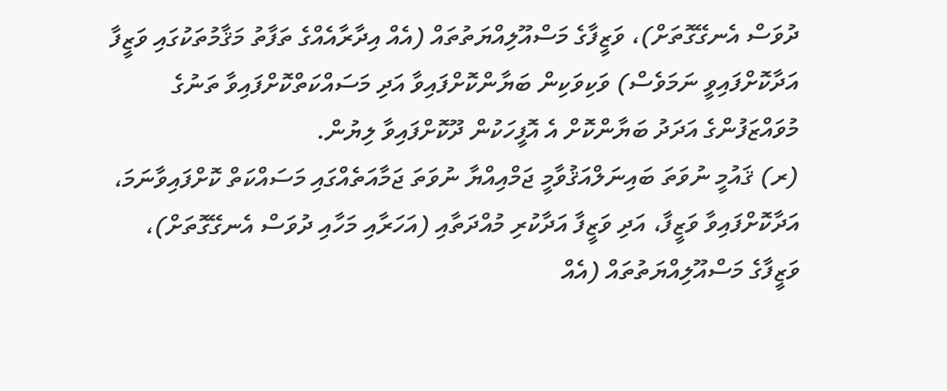ދުވަސް އެނގޭގޮތަށް)، ވަޒީފާގެ މަސްއޫލިއްޔަތުތައް (އެއް އިދާރާއެއްގެ ތަފާތު މަޤާމުތަކުގައި ވަޒީފާ އަދާކޮށްފައިވީ ނަމަވެސް) ވަކިވަކިން ބަޔާންކޮށްފައިވާ އަދި މަސައްކަތްކޮށްފައިވާ ތަނުގެ މުވައްޒަފުންގެ އަދަދު ބަޔާންކޮށް އެ އޮފީހަކުން ދޫކޮށްފައިވާ ލިޔުން.
(ރ) ޤައުމީ ނުވަތަ ބައިނަލްއަޤުވާމީ ޖަމްއިއްޔާ ނުވަތަ ޖަމާއަތެއްގައި މަސައްކަތް ކޮށްފައިވާނަމަ، އަދާކޮށްފައިވާ ވަޒީފާ، އަދި ވަޒީފާ އަދާކުރި މުއްދަތާއި (އަހަރާއި މަހާއި ދުވަސް އެނގޭގޮތަށް)، ވަޒީފާގެ މަސްއޫލިއްޔަތުތައް (އެއް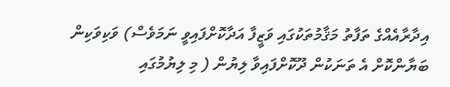އިދާރާއެއްގެ ތަފާތު މަޤާމުތަކުގައި ވަޒީފާ އަދާކޮށްފައިވީ ނަމަވެސް) ވަކިވަކިން ބަޔާންކޮށް އެ ތަނަކުން ދޫކޮށްފައިވާ ލިޔުން ( މި ލިޔުމުގައި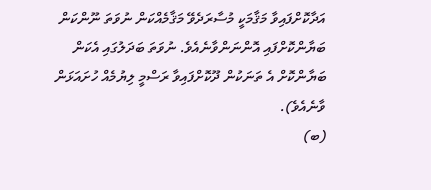އަދާކޮށްފައިވާ މަޤާމަކީ މުސާރަދެވޭ މަޤާމެއްކަން ނުވަތަ ނޫންކަން ބަޔާންކޮށްފައި އޮންނަންވާނެއެވެ. ނުވަތަ ބަދަލުގައި އެކަން ބަޔާންކޮށް އެ ތަނަކުން ދޫކޮށްފައިވާ ރަސްމީ ލިޔުމެއް ހުށައަޅަން ވާނެއެވެ).
(ބ)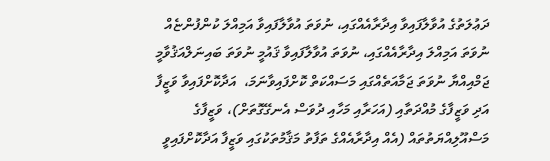ދަޢުލަތުގެ އުވާލާފައިވާ އިދާރާއެއްގައި، ނުވަތަ އުވާލާފައިވާ އަމިއްލަ ކުންފުންޏެއް  ނުވަތަ އަމިއްލަ އިދާރާއެއްގައި، ނުވަތަ އުވާލާފައިވާ ޤައުމީ ނުވަތަ ބައިނަލްއަޤުވާމީ ޖަމްއިއްޔާ ނުވަތަ ޖަމާއަތެއްގައި މަސައްކަތް ކޮށްފައިވާނަމަ،  އަދާކޮށްފައިވާ ވަޒީފާ އަދި ވަޒީފާގެ މުއްދަތާއި (އަހަރާއި މަހާއި ދުވަސް އެނގޭގޮތަށް)، ވަޒީފާގެ މަސްއޫލިއްޔަތުތައް (އެއް އިދާރާއެއްގެ ތަފާތު މަޤާމުތަކުގައި ވަޒީފާ އަދާކޮށްފައިވީ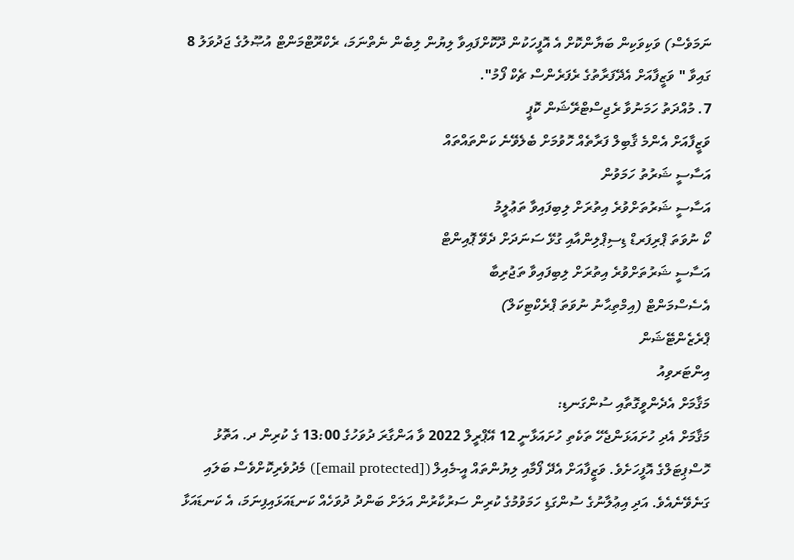ނަމަވެސް) ވަކިވަކިން ބަޔާންކޮށް އެ އޮފީހަކުން ދޫކޮށްފައިވާ ލިޔުން ލިބެން ނެތްނަމަ، ރެކްރޫޓްމަންޓް އުޞޫލުގެ ޖަދުވަލު 8 ގައިވާ " ވަޒީފާއަށް އެދޭފަރާތުގެ ރެފަރެންސް ޗެކް ފޯމު".
7. މުއްދަތު ހަމަނުވާ ރެޖިސްޓްރޭޝަން ކޮޕީ
ވަޒީފާއަށް އެންމެ ޤާބިލް ފަރާތެއް ހޮވުމަށް ބެލެވޭނެ ކަންތައްތައް
އަސާސީ ޝަރުތު ހަމަވުން
އަސާސީ ޝަރުތަށްވުރެ އިތުރަށް ލިބިފައިވާ ތަޢުލީމު
ކޯ ނުވަތަ ޕްރިފަރޑް ޑިސިޕްލިންއާއި ގުޅޭ ސަނަދަށް ދެވޭ ޕޮއިންޓް
އަސާސީ ޝަރުތަށްވުރެ އިތުރަށް ލިބިފައިވާ ތަޖުރިބާ
އެސެސްމަންޓް (އިމްތިޙާނު ނުވަތަ ޕްރެކްޓިކަލް)
ޕްރެޒެންޓޭޝަން
އިންޓަރވިއު
މަޤާމަށް އެދެންވީގޮތާއި ސުންގަނޑި:
މަޤާމަށް އެދި ހުށައަޅަންޖެހޭ ތަކެތި ހުށައަޅާނީ 12 އޭޕްރީލް 2022 ވާ އަންގާރަ ދުވަހުގެ 13:00 ގެ ކުރިން ދ. އަތޮޅު ހޮސްޕިޓަލްގެ އޮފީހަށެވެ. ވަޒީފާއަށް އެދޭ ފޯމާއި ލިޔުންތައް އީ-މެއިލް ([email protected]) މެދުވެރިކޮށްވެސް ބަލައި ގަނެވޭނެއެވެ. އަދި އިޢުލާނުގެ ސުންގަޑި ހަމަވުމުގެ ކުރިން ސަރުކާރުން އަލަށް ބަންދު ދުވަހެއް ކަނޑައަޅައިފިނަމަ، އެ ކަނޑައަޅާ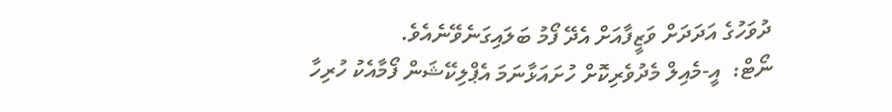ދުވަހުގެ އަދަދަށް ވަޒީފާއަށް އެދޭ ފޯމު ބަލައިގަނެވޭނެއެވެ.
ނޯޓް:  އީ-މެއިލް މެދުވެރިކޮށް ހުށައަޅާނަމަ އެޕްލިކޭޝަން ފޯމާއެކު ހުރިހާ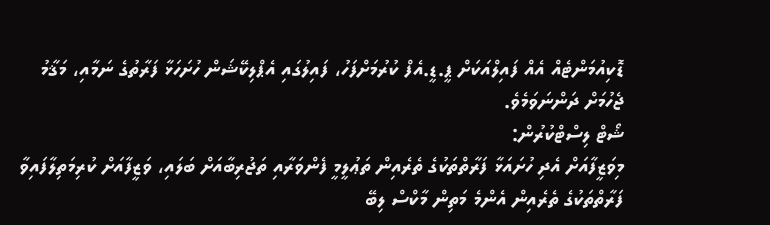ޑޮކިއުމަންޓެއް އެއް ފައިލްއަކަށް ޕީ.ޑީ.އެފް ކުރުމަށްފަހު، ފައިލުގައި އެޕްލިކޭޝަން ހުށަހަޅާ ފަރާތުގެ ނަމާއި، މަޤާމު ޖެހުމަށް ދަންނަވަމެވެ.
ޝޯޓް ލިސްޓްކުރުން:
މިވަޒީފާއަށް އެދި ހުށައަޅާ ފަރާތްތަކުގެ ތެރެއިން ތަޢުލީމީ ފެންވަރާއި ތަޖުރިބާއަށް ބަލައި، ވަޒީފާއަށް ކުރިމަތިލާފައިވާ ފަރާތްތަކުގެ ތެރެއިން އެންމެ މަތިން މާކްސް ލިބޭ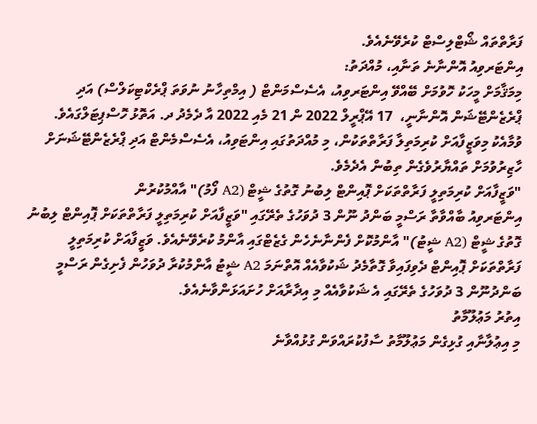ފަރާތްތައް ޝޯޓްލިސްޓް ކުރެވޭނެއެވެ.
އިންޓަރވިއު އޮންނާނެ ތަނާއި، މުއްދަތު:
މިމަޤާމަށް މީހަކު ހޮވުމަށް ބޭއްވޭ އިންޓަރވިއު، އެސެސްމަންޓް ( އިމްތިހާނު ނުވަތަ ޕްރެކްޓިކަލްސް) އަދި ޕްރެޒެންޓޭޝަން އޮންނާނީ،  17 އޭޕްރީލް 2022 ން 21 މެއި 2022 އާ ދެމެދު ދ. އަތޮޅު ހޮސްޕިޓަލްގައެވެ. ވުމާއެކު މިވަޒީފާއަށް ކުރިމަތިލާ ފަރާތްތަކުން، މި މުއްދަތުގައި އިންޓަވިއު، އެސެސްމެންޓް އަދި ޕްރެޒެންޓޭޝަނަށް ހާޒިރުވުމަށް ތައްޔާރުވެގެން ތިބުން އެދެމެވެ.
"ވަޒީފާއަށް ކުރިމަތިލީ ފަރާތްތަކަށް ޕޮއިންޓް ލިބުނު ގޮތުގެ ޝީޓް (A2 ފޯމު)" އާއްމުކުރުން
އިންޓަރވިއު ބާއްވާތާ ރަސްމީ ބަންދު ނޫން 3 ދުވަހުގެ ތެރޭގައި "ވަޒީފާއަށް ކުރިމަތިލީ ފަރާތްތަކަށް ޕޮއިންޓް ލިބުނު ގޮތުގެ ޝީޓް (A2 ޝީޓު)" އާންމުކޮށް ފެންނާނެހެން ގެޒެޓްގައި އާންމު ކުރެވޭނެއެވެ. ވަޒީފާއަށް ކުރިމަތިލީ ފަރާތްތަކަށް ޕޮއިންޓް ދެވިފައިވާ ގޮތާމެދު ޝަކުވާއެއް އޮތްނަމަ A2 ޝީޓު އާންމުކުރާ ދުވަހުން ފެށިގެން ރަސްމީ ބަންދުނޫން 3 ދުވަހުގެ ތެރޭގައި އެ ޝަކުވާއެއް މި އިދާރާއަށް ހުށައަޅަންވާނެއެވެ.
އިތުރު މަޢުލޫމާތު
މި އިޢުލާނާއި ގުޅިގެން މަޢުލޫމާތު ސާފުކުރައްވަން ގުޅުއްވާނެ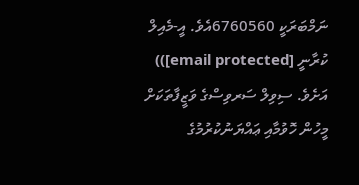ނަމްބަރަކީ 6760560އެވެ. އީ-މެއިލް ކުރާނީ [email protected])) އަށެވެ. ސިވިލް ސަރވިސްގެ ވަޒީފާތަކަށް މީހުން ހޮވުމާއި ޢައްޔަނުކުރުމުގެ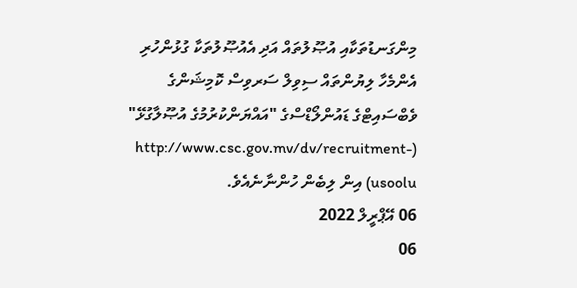މިންގަނޑުތަކާއި އުޞޫލުތައް އަދި އެއުޞޫލުތަކާ ގުޅުންހުރި އެންމެހާ ލިޔުންތައް ސިވިލް ސަރވިސް ކޮމިޝަންގެ ވެބްސައިޓްގެ ޑައުންލޯޑްސްގެ "އައްޔަންކުރުމުގެ އުޞޫލާގުޅޭ" (http://www.csc.gov.mv/dv/recruitment-usoolu) އިން ލިބެން ހުންނާނެއެވެ.
06 އޭޕްރީލް 2022
06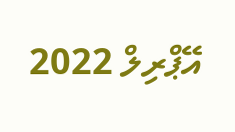އޭޕްރިލް 2022